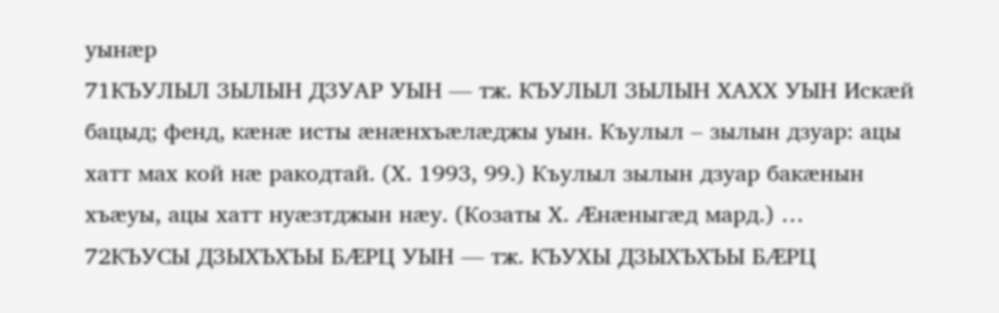уынӕр
71КЪУЛЫЛ ЗЫЛЫН ДЗУАР УЫН — тж. КЪУЛЫЛ ЗЫЛЫН ХАХХ УЫН Искæй бацыд; фенд, кæнæ исты æнæнхъæлæджы уын. Къулыл – зылын дзуар: ацы хатт мах кой нæ ракодтай. (Х. 1993, 99.) Къулыл зылын дзуар бакæнын хъæуы, ацы хатт нуæзтджын нæу. (Козаты Х. Æнæныгæд мард.) …
72КЪУСЫ ДЗЫХЪХЪЫ БÆРЦ УЫН — тж. КЪУХЫ ДЗЫХЪХЪЫ БÆРЦ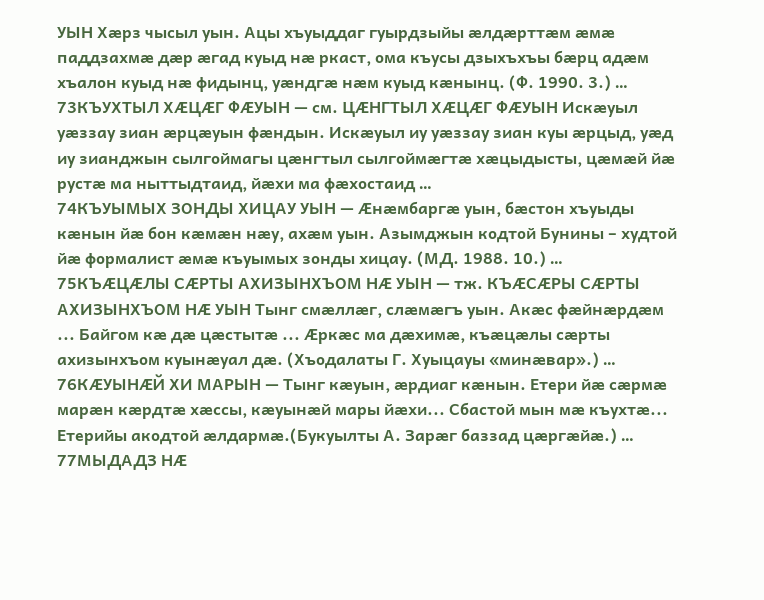УЫН Хæрз чысыл уын. Ацы хъуыддаг гуырдзыйы æлдæрттæм æмæ паддзахмæ дæр æгад куыд нæ ркаст, ома къусы дзыхъхъы бæрц адæм хъалон куыд нæ фидынц, уæндгæ нæм куыд кæнынц. (Ф. 1990. 3.) …
73КЪУХТЫЛ ХÆЦÆГ ФÆУЫН — см. ЦÆНГТЫЛ ХÆЦÆГ ФÆУЫН Искæуыл уæззау зиан æрцæуын фæндын. Искæуыл иу уæззау зиан куы æрцыд, уæд иу зианджын сылгоймагы цæнгтыл сылгоймæгтæ хæцыдысты, цæмæй йæ рустæ ма ныттыдтаид, йæхи ма фæхостаид …
74КЪУЫМЫХ ЗОНДЫ ХИЦАУ УЫН — Æнæмбаргæ уын, бæстон хъуыды кæнын йæ бон кæмæн нæу, ахæм уын. Азымджын кодтой Бунины – худтой йæ формалист æмæ къуымых зонды хицау. (МД. 1988. 10.) …
75КЪÆЦÆЛЫ СÆРТЫ АХИЗЫНХЪОМ НÆ УЫН — тж. КЪÆСÆРЫ СÆРТЫ АХИЗЫНХЪОМ НÆ УЫН Тынг смæллæг, слæмæгъ уын. Акæс фæйнæрдæм ... Байгом кæ дæ цæстытæ ... Æркæс ма дæхимæ, къæцæлы сæрты ахизынхъом куынæуал дæ. (Хъодалаты Г. Хуыцауы «минæвар».) …
76КÆУЫНÆЙ ХИ МАРЫН — Тынг кæуын, æрдиаг кæнын. Етери йæ сæрмæ марæн кæрдтæ хæссы, кæуынæй мары йæхи... Сбастой мын мæ къухтæ... Етерийы акодтой æлдармæ.(Букуылты А. Зарæг баззад цæргæйæ.) …
77МЫДАДЗ НÆ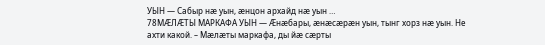УЫН — Сабыр нæ уын, æнцон архайд нæ уын …
78МÆЛÆТЫ МАРКАФА УЫН — Æнæбары, æнæсæрæн уын, тынг хорз нæ уын. Не ахти какой. – Мæлæты маркафа, ды йæ сæрты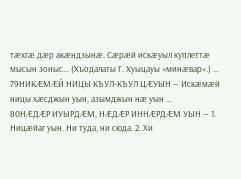тæхгæ дæр акæндзынæ. Сæрæй искæуыл куплеттæ мысын зоныс... (Хъодалаты Г. Хуыцауы «минæвар».) …
79НИКÆМÆЙ НИЦЫ КЪУЛ-КЪУЛ ЦÆУЫН — Искæмæй ницы хæсджын уын, азымджын нæ уын …
80НÆДÆР ИУЫРДÆМ, НÆДÆР ИННÆРДÆМ УЫН — 1. Ницæйаг уын. Ни туда, ни сюда. 2. Хи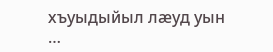хъуыдыйыл лæуд уын …